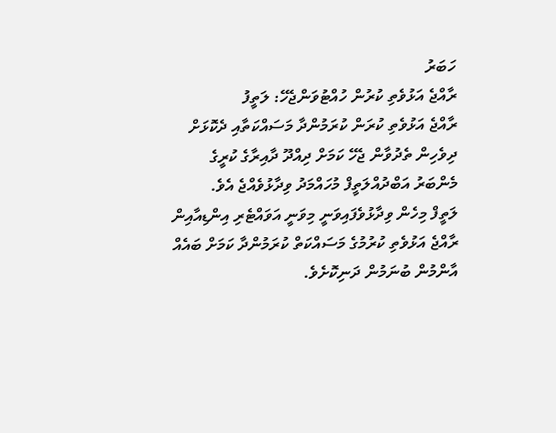ހަބަރު
ރާއްޖެ އަޅުވެތި ކުރުން ހުއްޓުވަންޖެހޭ: ލަތީފު
ރާއްޖެ އަޅުވެތި ކުރަން ކުރަމުންދާ މަސައްކަތާއި ދެކޮޅަށް ދިވެހިން ތެދުވާން ޖެހޭ ކަމަށް ދިއްދޫ ދާއިރާގެ ކުރީގެ މެންބަރު އަބްދުއްލަތީފް މުހައްމަދު ވިދާޅުވެއްޖެ އެވެ.
ލަތީފް މިހެން ވިދާޅުވެފައިވަނީ މިވަނީ އަވައްޓެރި އިންޑިއާއިން ރާއްޖެ އަޅުވެތި ކުރުމުގެ މަސައްކަތް ކުރަމުންދާ ކަމަށް ބައެއް އާންމުން ބުނަމުން ދަނިކޮށެވެ.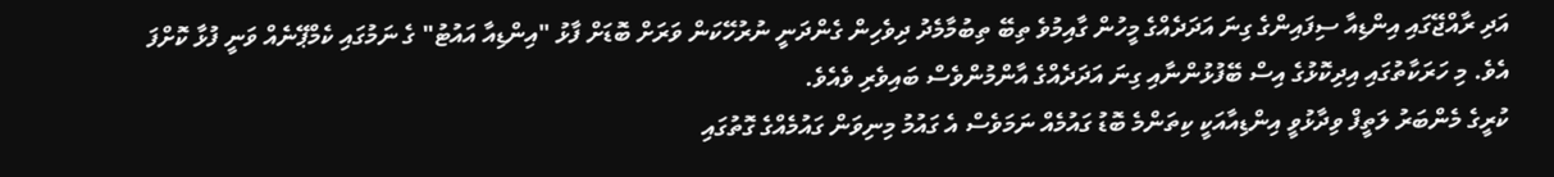އަދި ރާއްޖޭގައި އިންޑިއާ ސިފައިންގެ ގިނަ އަދަދެއްގެ މީހުން ގާއިމުވެ ތިބޭ ތިބުމާމެދު ދިވެހިން ގެންދަނީ ނުރުހޭކަން ވަރަށް ބޮޑަށް ފާޅު "އިންޑިއާ އައުޓު" ގެ ނަމުގައި ކެމްޕޭނެއް ވަނީ ފުޅާ ކޮށްފަ އެވެ. މި ހަރަކާތުގައި އިދިކޮޅުގެ އިސް ބޭފުޅުންނާއި ގިނަ އަދަދެއްގެ އާންމުންވެސް ބައިވެރި ވެއެވެ.
ކުރީގެ މެންބަރު ލަތީފް ވިދާޅުވީ އިންޑިއާއަކީ ކިތަންމެ ބޮޑު ގައުމެއް ނަމަވެސް އެ ގައުމު މިނިވަން ގައުމެއްގެ ގޮތުގައި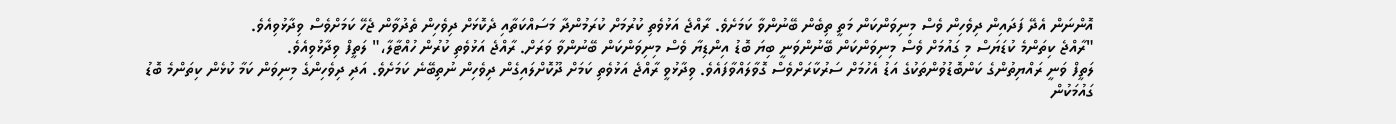އޮންނަން އެދޭ ފަދައިން ދިވެހިން ވެސް މިނިވަންކަން މަތީ ތިބެން ބޭނުންވާ ކަމަށެވެ. ރާއްޖެ އަޅުވެތި ކުރުމަށް ކުރަމުންދާ މަސައްކަތާއި ދެކޮޅަށް ދިވެހިން ތެދުވާން ޖެހޭ ކަމަށްވެސް ވިދާޅުވިއެވެ.
"ރާއްޖެ ކިތަންމެ ކުޑަޔަސް މި ގައުމަށް ވެސް މިނިވަންކަން ބޭނުންވަނީ ބިޔަ ބޮޑު އިންޑިޔާ ވެސް މިނިވަންކަން ބޭނުންވާ ވަރަށް. ރާއްޖެ އަޅުވެތި ކުރުން ހުއްޓާލާ،" ލަތީފް ވިދާޅުވިއެވެ.
ލަތީފް ވަނީ ރައްޔިތުންގެ ކަންބޮޑުވުންތަކުގެ އަޑު އެހުމަށް ސަރުކާރަށްވެސް ގޮވާލައްވާފައެވެ. ވިދާޅުވީ ރާއްޖެ އަޅުވެތި ކަމަށް ދޫކޮށްލައިގެން ދިވެހިން ނުތިބޭނެ ކަމަށެވެ. އަދި ދިވެހިންގެ މިނިވަން ކަމާ ކުޅެން ކިތަންމެ ބޮޑު ގައުމަކުން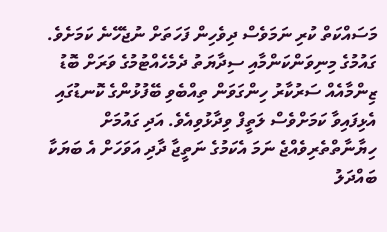މަސައްކަތް ކުރި ނަމަވެސް ދިވެހިން ފަހަތަށް ނުޖެހޭނެ ކަމަށެވެ. ގައުމުގެ މިނިވަންކަންމާއި ސިދާޔަތު ދެމެހެއްޓުމުގެ ވަރަށް ބޮޑު ޒިންމާއެއް ސަރުކާރު ހިންގަވަން ތިއްބެވި ބޭފުޅުންގެ ކޮނޑުގައި އެޅިފައިވާ ކަމަށްވެސް ލަތީފް ވިދާޅުވިއެވެ. އަދި ގައުމަށް ހިޔާނާތްތެރިވެއްޖެ ނަމަ އެކަމުގެ ނަތީޖާ ދާދި އަވަހަށް އެ ބަޔަކާ ބައްދަލު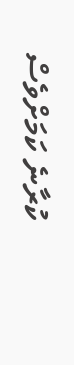ކުރާނެ ކަމަށްވެސް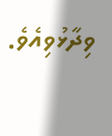ވިދާޅުވިއެވެ.